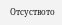Отсуството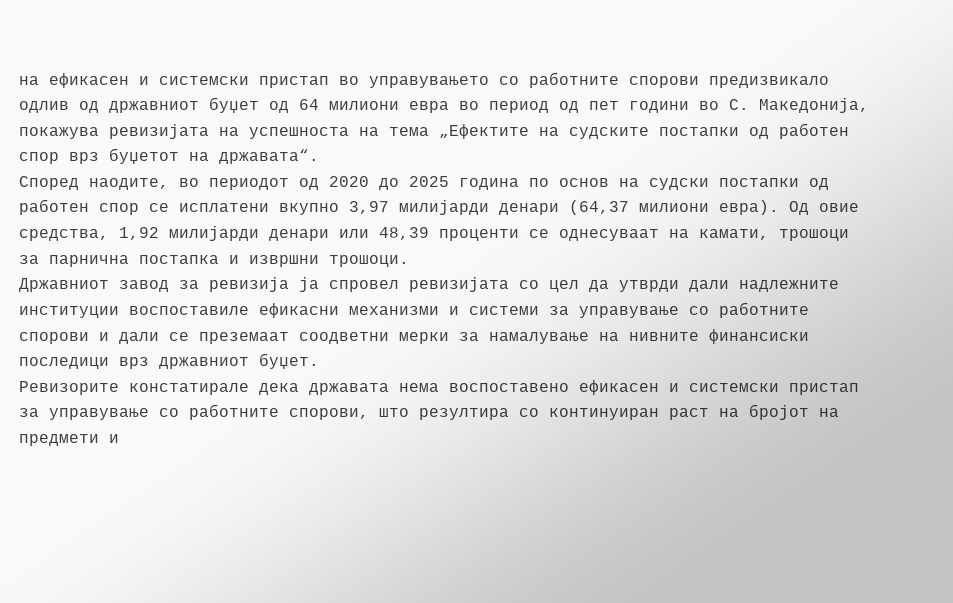на ефикасен и системски пристап во управувањето со работните спорови предизвикало одлив од државниот буџет од 64 милиони евра во период од пет години во С. Македонија, покажува ревизијата на успешноста на тема „Ефектите на судските постапки од работен спор врз буџетот на државата“.
Според наодите, во периодот од 2020 до 2025 година по основ на судски постапки од работен спор се исплатени вкупно 3,97 милијарди денари (64,37 милиони евра). Од овие средства, 1,92 милијарди денари или 48,39 проценти се однесуваат на камати, трошоци за парнична постапка и извршни трошоци.
Државниот завод за ревизија ја спровел ревизијата со цел да утврди дали надлежните институции воспоставиле ефикасни механизми и системи за управување со работните спорови и дали се преземаат соодветни мерки за намалување на нивните финансиски последици врз државниот буџет.
Ревизорите констатирале дека државата нема воспоставено ефикасен и системски пристап за управување со работните спорови, што резултира со континуиран раст на бројот на предмети и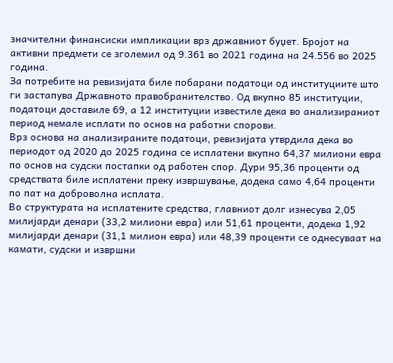значителни финансиски импликации врз државниот буџет. Бројот на активни предмети се зголемил од 9.361 во 2021 година на 24.556 во 2025 година.
За потребите на ревизијата биле побарани податоци од институциите што ги застапува Државното правобранителство. Од вкупно 85 институции, податоци доставиле 69, а 12 институции известиле дека во анализираниот период немале исплати по основ на работни спорови.
Врз основа на анализираните податоци, ревизијата утврдила дека во периодот од 2020 до 2025 година се исплатени вкупно 64,37 милиони евра по основ на судски постапки од работен спор. Дури 95,36 проценти од средствата биле исплатени преку извршување, додека само 4,64 проценти по пат на доброволна исплата.
Во структурата на исплатените средства, главниот долг изнесува 2,05 милијарди денари (33,2 милиони евра) или 51,61 проценти, додека 1,92 милијарди денари (31,1 милион евра) или 48,39 проценти се однесуваат на камати, судски и извршни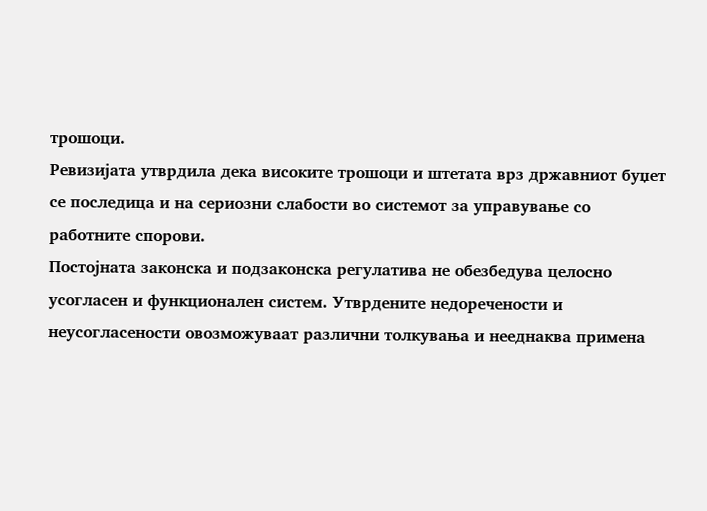трошоци.
Ревизијата утврдила дека високите трошоци и штетата врз државниот буџет се последица и на сериозни слабости во системот за управување со работните спорови.
Постојната законска и подзаконска регулатива не обезбедува целосно усогласен и функционален систем. Утврдените недоречености и неусогласености овозможуваат различни толкувања и нееднаква примена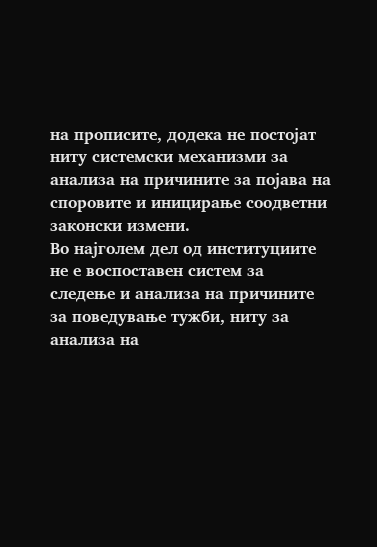на прописите, додека не постојат ниту системски механизми за анализа на причините за појава на споровите и иницирање соодветни законски измени.
Во најголем дел од институциите не е воспоставен систем за следење и анализа на причините за поведување тужби, ниту за анализа на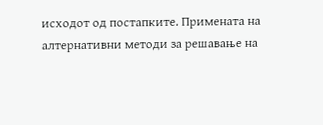исходот од постапките. Примената на алтернативни методи за решавање на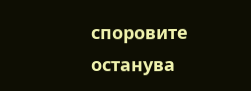споровите останува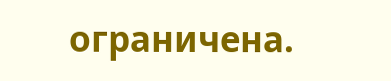ограничена.